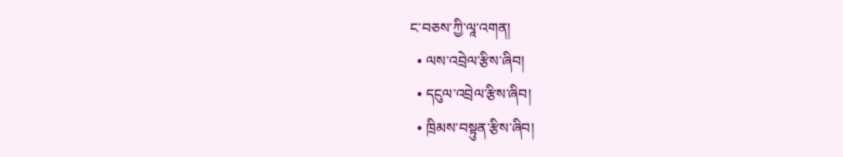ང་བཅས་ཀྱི་ལཱ་འགན།
  • ལས་འབྲེལ་རྩིས་ཞིབ།
  • དངུལ་འབྲེལ་རྩིས་ཞིབ།
  • ཁྲིམས་བསྟུན་རྩིས་ཞིབ།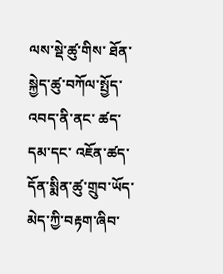ལས་སྡེ་ཚུ་གིས་ ཐོན་སྐྱེད་ཚུ་བཀོལ་སྤྱོད་འབད་ནི་ནང་ ཚད་དམ་དང་ འཇོན་ཚད་ དོན་སྨིན་ཚུ་གྲུབ་ཡོད་མེད་ཀྱི་བརྟག་ཞིབ་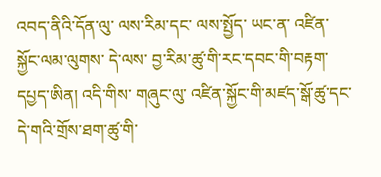འབད་ནིའི་དོན་ལུ་ ལས་རིམ་དང་ ལས་སྤྱོད་ ཡང་ན་ འཛིན་སྐྱོང་ལམ་ལུགས་ དེ་ལས་ བྱ་རིམ་ཚུ་གི་རང་དབང་གི་བརྟག་དཔྱད་ཨིན། འདི་གིས་ གཞུང་ལུ་ འཛིན་སྐྱོང་གི་མཛད་སྒོ་ཚུ་དང་ དེ་གའི་གྲོས་ཐག་ཚུ་གི་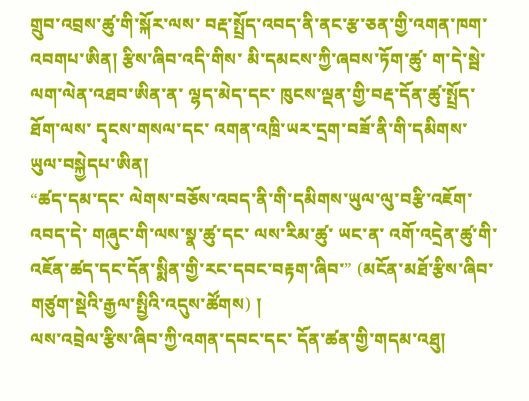གྲུབ་འབྲས་ཚུ་གི་སྐོར་ལས་ བརྡ་སྤྲོད་འབད་ནི་ནང་རྩ་ཅན་གྱི་འགན་ཁག་འབགཔ་ཨིན། རྩིས་ཞིབ་འདི་གིས་ མི་དམངས་ཀྱི་ཞབས་ཏོག་ཚུ་ ག་དེ་སྦེ་ལག་ལེན་འཐབ་ཨིན་ན་ ལྷད་མེད་དང་ ཁུངས་ལྡན་གྱི་བརྡ་དོན་ཚུ་སྤྲོད་ཐོག་ལས་ དྭངས་གསལ་དང་ འགན་འཁྲི་ཡར་དྲག་བཟོ་ནི་གི་དམིགས་ཡུལ་བསྐྱེདཔ་ཨིན།
“ཚད་དམ་དང་ ལེགས་བཅོས་འབད་ནི་གི་དམིགས་ཡུལ་ལུ་བརྩི་འཇོག་འབད་དེ་ གཞུང་གི་ལས་སྣ་ཚུ་དང་ ལས་རིམ་ཚུ་ ཡང་ན་ འགོ་འདྲེན་ཚུ་གི་ འཇོན་ཚད་དང་དོན་སྨིན་གྱི་རང་དབང་བརྟག་ཞིབ་” (མངོན་མཐོ་རྩིས་ཞིབ་གཙུག་སྡེའི་རྒྱལ་སྤྱིའི་འདུས་ཚོགས) །
ལས་འབྲེལ་རྩིས་ཞིབ་ཀྱི་འགན་དབང་དང་ དོན་ཚན་གྱི་གདམ་འཐུ།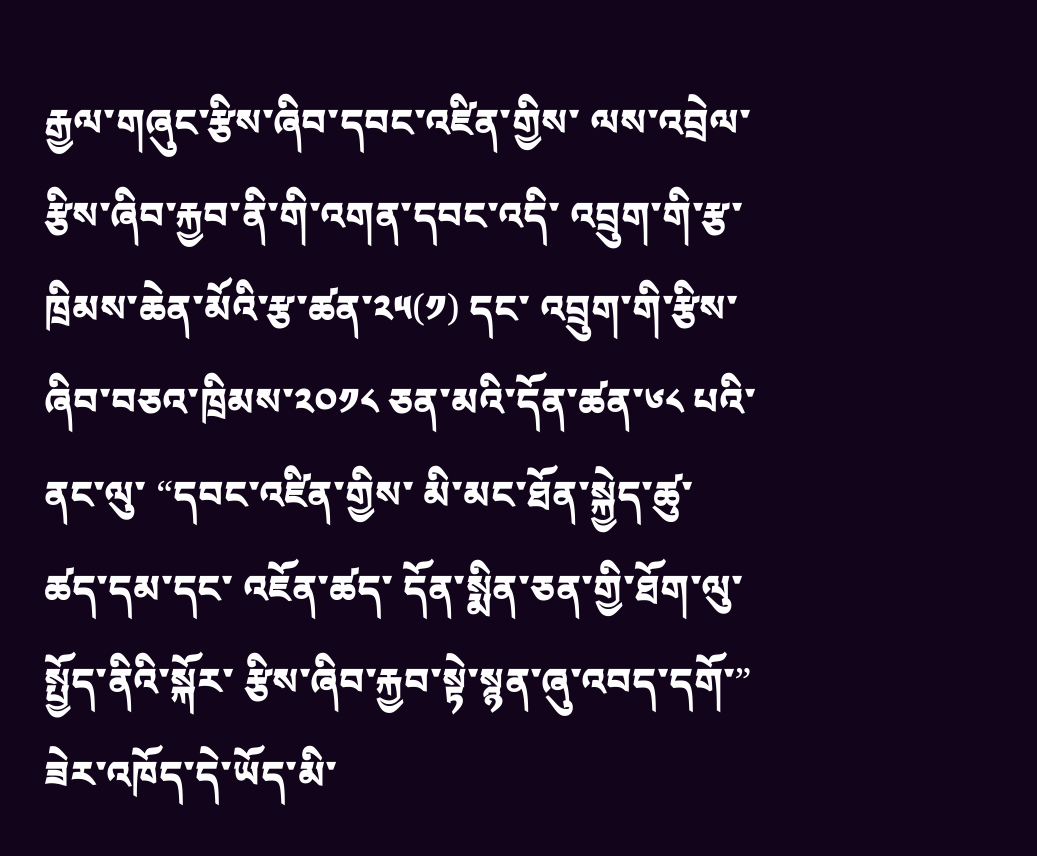རྒྱལ་གཞུང་རྩིས་ཞིབ་དབང་འཛིན་གྱིས་ ལས་འབྲེལ་རྩིས་ཞིབ་རྐྱབ་ནི་གི་འགན་དབང་འདི་ འབྲུག་གི་རྩ་ཁྲིམས་ཆེན་མོའི་རྩ་ཚན་༢༥(༡) དང་ འབྲུག་གི་རྩིས་ཞིབ་བཅའ་ཁྲིམས་༢༠༡༨ ཅན་མའི་དོན་ཚན་༦༨ པའི་ནང་ལུ་ “དབང་འཛིན་གྱིས་ མི་མང་ཐོན་སྐྱེད་ཚུ་ ཚད་དམ་དང་ འཇོན་ཚད་ དོན་སྨིན་ཅན་གྱི་ཐོག་ལུ་སྤྱོད་ནིའི་སྐོར་ རྩིས་ཞིབ་རྐྱབ་སྟེ་སྙན་ཞུ་འབད་དགོ་” ཟེར་འཁོད་དེ་ཡོད་མི་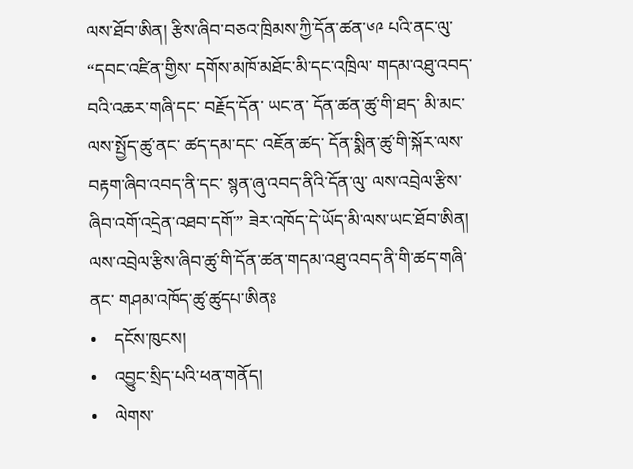ལས་ཐོབ་ཨིན། རྩིས་ཞིབ་བཅའ་ཁྲིམས་ཀྱི་དོན་ཚན་༦༩ པའི་ནང་ལུ་ “དབང་འཛིན་གྱིས་ དགོས་མཁོ་མཐོང་མི་དང་འཁྲིལ་ གདམ་འཐུ་འབད་བའི་འཆར་གཞི་དང་ བརྗོད་དོན་ ཡང་ན་ དོན་ཚན་ཚུ་གི་ཐད་ མི་མང་ལས་སྤྱོད་ཚུ་ནང་ ཚད་དམ་དང་ འཇོན་ཚད་ དོན་སྨིན་ཚུ་གི་སྐོར་ལས་ བརྟག་ཞིབ་འབད་ནི་དང་ སྙན་ཞུ་འབད་ནིའི་དོན་ལུ་ ལས་འབྲེལ་རྩིས་ཞིབ་འགོ་འདྲེན་འཐབ་དགོ་” ཟེར་འཁོད་དེ་ཡོད་མི་ལས་ཡང་ཐོབ་ཨིན།
ལས་འབྲེལ་རྩིས་ཞིབ་ཚུ་གི་དོན་ཚན་གདམ་འཐུ་འབད་ནི་གི་ཚད་གཞི་ནང་ གཤམ་འཁོད་ཚུ་ཚུདཔ་ཨིནཿ
•    དངོས་ཁུངས།
•    འབྱུང་སྲིད་པའི་ཕན་གནོད།
•    ལེགས་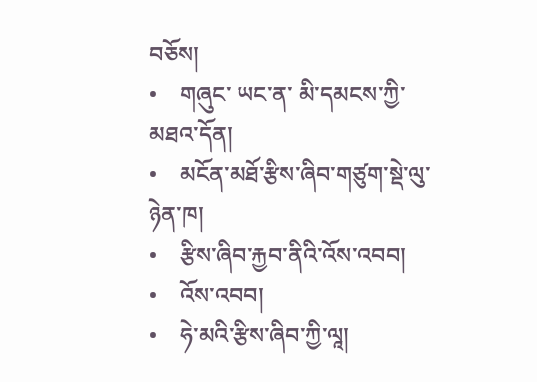བཅོས།
•    གཞུང་ ཡང་ན་ མི་དམངས་ཀྱི་མཐའ་དོན།
•    མངོན་མཐོ་རྩིས་ཞིབ་གཙུག་སྡེ་ལུ་ཉེན་ཁ།
•    རྩིས་ཞིབ་རྐྱབ་ནིའི་འོས་འབབ།
•    འོས་འབབ།
•    ཧེ་མའི་རྩིས་ཞིབ་ཀྱི་ལཱ།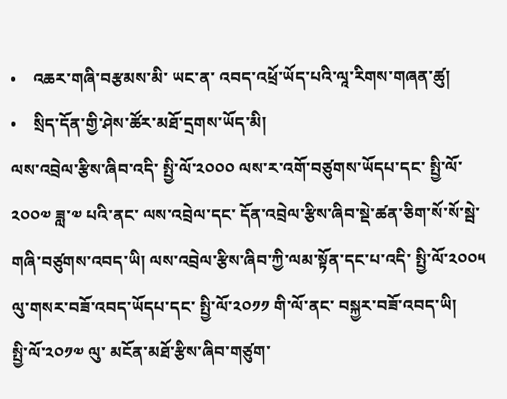•    འཆར་གཞི་བརྩམས་མི་ ཡང་ན་ འབད་འཕྲོ་ཡོད་པའི་ལཱ་རིགས་གཞན་ཚུ།
•    སྲིད་དོན་གྱི་ཤེས་ཚོར་མཐོ་དྲགས་ཡོད་མི།
ལས་འབྲེལ་རྩིས་ཞིབ་འདི་ སྤྱི་ལོ་༢༠༠༠ ལས་ར་འགོ་བཙུགས་ཡོདཔ་དང་ སྤྱི་ལོ་༢༠༠༧ ཟླ་༧ པའི་ནང་ ལས་འབྲེལ་དང་ དོན་འབྲེལ་རྩིས་ཞིབ་སྡེ་ཚན་ཅིག་སོ་སོ་སྦེ་གཞི་བཙུགས་འབད་ཡི། ལས་འབྲེལ་རྩིས་ཞིབ་ཀྱི་ལམ་སྟོན་དང་པ་འདི་ སྤྱི་ལོ་༢༠༠༥ ལུ་གསར་བཟོ་འབད་ཡོདཔ་དང་ སྤྱི་ལོ་༢༠༡༡ གི་ལོ་ནང་ བསྐྱར་བཟོ་འབད་ཡི།
སྤྱི་ལོ་༢༠༡༧ ལུ་ མངོན་མཐོ་རྩིས་ཞིབ་གཙུག་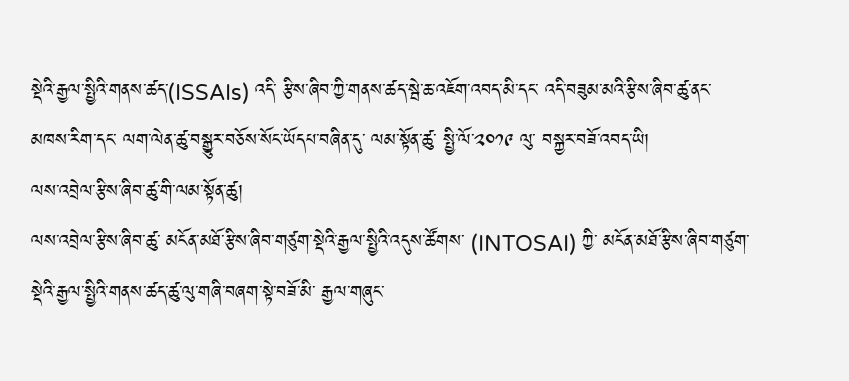སྡེའི་རྒྱལ་སྤྱིའི་གནས་ཚད་(ISSAIs) འདི་ རྩིས་ཞིབ་ཀྱི་གནས་ཚད་སྦེ་ཆ་འཇོག་འབད་མི་དང་ འདི་བཟུམ་མའི་རྩིས་ཞིབ་ཚུ་ནང་ མཁས་རིག་དང་ ལག་ལེན་ཚུ་བསྒྱུར་བཅོས་སོང་ཡོདཔ་བཞིན་དུ་ ལམ་སྟོན་ཚུ་ སྤྱི་ལོ་༢༠༡༩ ལུ་ བསྐྱར་བཟོ་འབད་ཡི།
ལས་འབྲེལ་རྩིས་ཞིབ་ཚུ་གི་ལམ་སྟོན་ཚུ།
ལས་འབྲེལ་རྩིས་ཞིབ་ཚུ་ མངོན་མཐོ་རྩིས་ཞིབ་གཙུག་སྡེའི་རྒྱལ་སྤྱིའི་འདུས་ཚོགས་ (INTOSAI) ཀྱི་ མངོན་མཐོ་རྩིས་ཞིབ་གཙུག་སྡེའི་རྒྱལ་སྤྱིའི་གནས་ཚད་ཚུ་ལུ་གཞི་བཞག་སྟེ་བཟོ་མི་ རྒྱལ་གཞུང་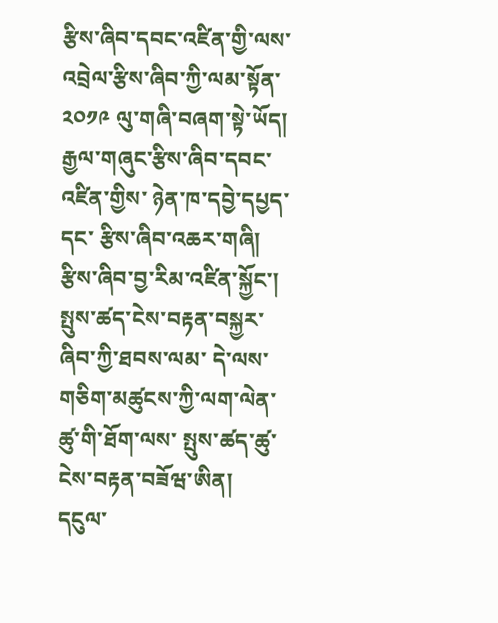རྩིས་ཞིབ་དབང་འཛིན་གྱི་ལས་འབྲེལ་རྩིས་ཞིབ་ཀྱི་ལམ་སྟོན་༢༠༡༩ ལུ་གཞི་བཞག་སྟེ་ཡོད། རྒྱལ་གཞུང་རྩིས་ཞིབ་དབང་འཛིན་གྱིས་ ཉེན་ཁ་དབྱེ་དཔྱད་དང་ རྩིས་ཞིབ་འཆར་གཞི། རྩིས་ཞིབ་བྱ་རིམ་འཛིན་སྐྱོང་། སྤུས་ཚད་ངེས་བརྟན་བསྐྱར་ཞིབ་ཀྱི་ཐབས་ལམ་ དེ་ལས་ གཅིག་མཚུངས་ཀྱི་ལག་ལེན་ཚུ་གི་ཐོག་ལས་ སྤུས་ཚད་ཚུ་ངེས་བརྟན་བཟོཝ་ཨིན།
དངུལ་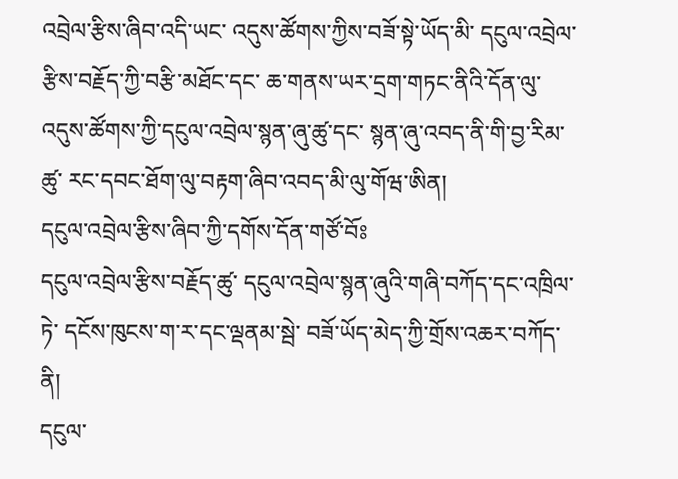འབྲེལ་རྩིས་ཞིབ་འདི་ཡང་ འདུས་ཚོགས་ཀྱིས་བཟོ་སྟེ་ཡོད་མི་ དངུལ་འབྲེལ་རྩིས་བརྗོད་ཀྱི་བརྩི་མཐོང་དང་ ཆ་གནས་ཡར་དྲག་གཏང་ནིའི་དོན་ལུ་ འདུས་ཚོགས་ཀྱི་དངུལ་འབྲེལ་སྙན་ཞུ་ཚུ་དང་ སྙན་ཞུ་འབད་ནི་གི་བྱ་རིམ་ཚུ་ རང་དབང་ཐོག་ལུ་བརྟག་ཞིབ་འབད་མི་ལུ་གོཝ་ཨིན།
དངུལ་འབྲེལ་རྩིས་ཞིབ་ཀྱི་དགོས་དོན་གཙོ་བོཿ
དངུལ་འབྲེལ་རྩིས་བརྗོད་ཚུ་ དངུལ་འབྲེལ་སྙན་ཞུའི་གཞི་བཀོད་དང་འཁྲིལ་ཏེ་ དངོས་ཁུངས་ག་ར་དང་ལྡནམ་སྦེ་ བཟོ་ཡོད་མེད་ཀྱི་གྲོས་འཆར་བཀོད་ནི།
དངུལ་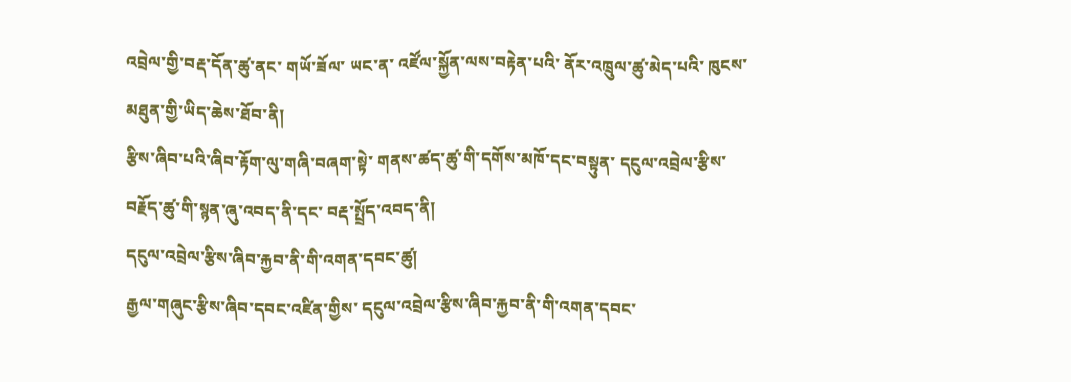འབྲེལ་གྱི་བརྡ་དོན་ཚུ་ནང་ གཡོ་ཟོལ་ ཡང་ན་ འཛོལ་སྐྱོན་ལས་བརྟེན་པའི་ ནོར་འཁྲུལ་ཚུ་མེད་པའི་ ཁུངས་མཐུན་གྱི་ཡིད་ཆེས་ཐོབ་ནི།
རྩིས་ཞིབ་པའི་ཞིབ་རྟོག་ལུ་གཞི་བཞག་སྟེ་ གནས་ཚད་ཚུ་གི་དགོས་མཁོ་དང་བསྟུན་ དངུལ་འབྲེལ་རྩིས་བརྗོད་ཚུ་གི་སྙན་ཞུ་འབད་ནི་དང་ བརྡ་སྤྲོད་འབད་ནི།
དངུལ་འབྲེལ་རྩིས་ཞིབ་རྐྱབ་ནི་གི་འགན་དབང་ཚུ།
རྒྱལ་གཞུང་རྩིས་ཞིབ་དབང་འཛིན་གྱིས་ དངུལ་འབྲེལ་རྩིས་ཞིབ་རྐྱབ་ནི་གི་འགན་དབང་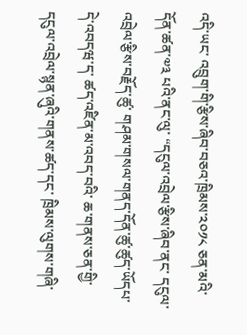འདི་ཡང་ འབྲུག་གི་རྩིས་ཞིབ་བཅའ་ཁྲིམས་༢༠༡༨ ཅན་མའི་དོན་ཚན་༧༣ པའི་ནང་ལུ་ “དངུལ་འབྲེལ་རྩིས་ཞིབ་ནང་ དངུལ་འབྲེལ་རྩིས་བརྗོད་ཚུ་ གཤམ་གསལ་གནད་དོན་ཚུ་ཚུད་ཡོདཔ་ དེ་འབདཝ་ད་ ཚད་འཛིན་མ་འབད་བའི་ ཆ་གནས་ཅན་གྱི་དངུལ་འབྲེལ་སྙན་ཞུའི་གནས་ཚད་དང་ ཁྲིམས་ལུགས་གཞི་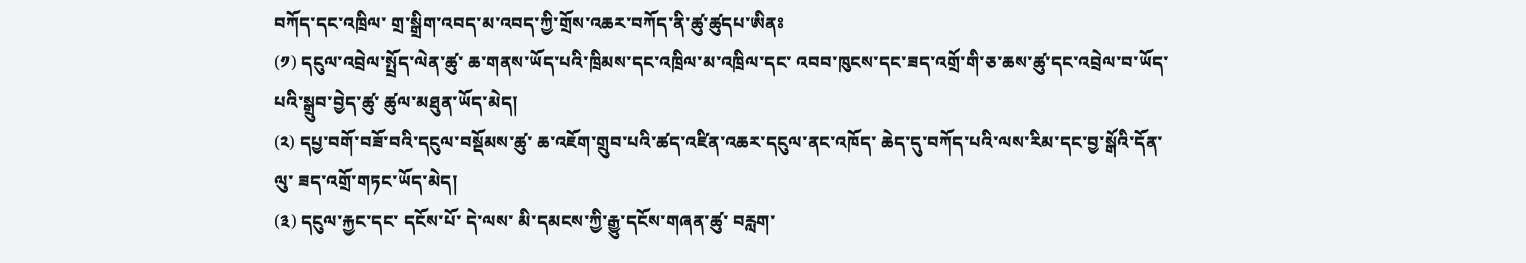བཀོད་དང་འཁྲིལ་ གྲ་སྒྲིག་འབད་མ་འབད་ཀྱི་གྲོས་འཆར་བཀོད་ནི་ཚུ་ཚུདཔ་ཨིནཿ
(༡) དངུལ་འབྲེལ་སྤྲོད་ལེན་ཚུ་ ཆ་གནས་ཡོད་པའི་ཁྲིམས་དང་འཁྲིལ་མ་འཁྲིལ་དང་ འབབ་ཁུངས་དང་ཟད་འགྲོ་གི་ཅ་ཆས་ཚུ་དང་འབྲེལ་བ་ཡོད་པའི་སྒྲུབ་བྱེད་ཚུ་ ཚུལ་མཐུན་ཡོད་མེད།
(༢) དཔྱ་བགོ་བཟོ་བའི་དངུལ་བསྡོམས་ཚུ་ ཆ་འཇོག་གྲུབ་པའི་ཚད་འཛིན་འཆར་དངུལ་ནང་འཁོད་ ཆེད་དུ་བཀོད་པའི་ལས་རིམ་དང་བྱ་སྒོའི་དོན་ལུ་ ཟད་འགྲོ་གཏང་ཡོད་མེད།
(༣) དངུལ་རྐྱང་དང་ དངོས་པོ་ དེ་ལས་ མི་དམངས་ཀྱི་རྒྱུ་དངོས་གཞན་ཚུ་ བརླག་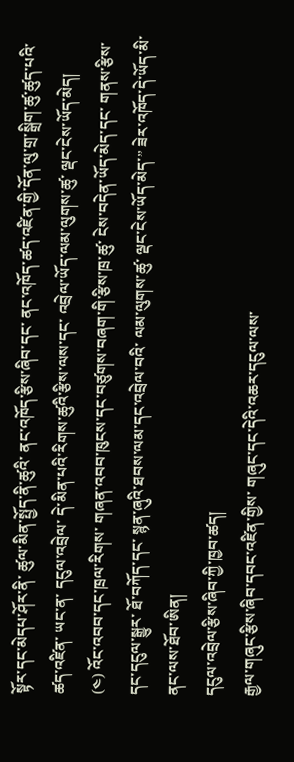སྟོར་དང་མེདཔ་ཤོར་ནི་ ཚུལ་མིན་སྤྱོད་ནི་ཚུའི་ ནང་འཁོད་རྩིས་ཞིབ་དང་ ནང་འཁོད་ཚད་འཛིན་གྱི་དོན་ལུ་གྲ་སྒྲིག་ཚུ་ཚུད་པའི་ ཚད་འཛིན་ ཡང་ན་ དངུལ་འབྲེལ་ དེ་མིན་པའི་རིགས་ཚུའི་རྩིས་ལས་དང་ འབྲེལ་ཡོད་ལམ་ལུགས་ཚུ་ ལྡང་ངེས་ཡོད་མེད།
(༤) འོང་འབབ་དང་ཁྲལ་རིགས་ གཞན་འབབ་ཁུངས་དང་བཙུགས་བཞག་གི་རྩིས་ཁྲ་ཚུ་ ངེས་བདེན་ཡོད་མེད་དང་ གནས་རྩིས་དང་དངུལ་སྒྱུར་ ཐོ་བཀོད་དང་ སྙན་ཞུའི་ཐབས་ལམ་དང་འབྲེལ་བའི་ ལམ་ལུགས་ཚུ་ ལྡང་ངེས་ཡོད་མེད་” ཟེར་འཁོད་དེ་ཡོད་མི་ནང་ལས་ཐོབ་ཨིན།
དངུལ་འབྲེལ་རྩིས་ཞིབ་ཀྱི་ཁྱབ་ཚད།
རྒྱལ་གཞུང་རྩིས་ཞིབ་དབང་འཛིན་གྱིས་ གཞུང་དང་དེའི་འཆར་དངུལ་ལས་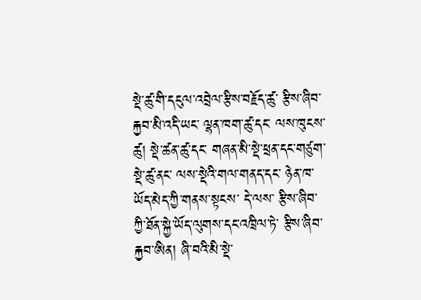སྡེ་ཚུ་གི་དངུལ་འབྲེལ་རྩིས་བརྗོད་ཚུ་ རྩིས་ཞིབ་རྐྱབ་མི་འདི་ཡང་ ལྷན་ཁག་ཚུ་དང་ ལས་ཁུངས་ཚུ། སྡེ་ཚན་ཚུ་དང་ གཞན་མི་སྡེ་ཕྲན་དང་གཙུག་སྡེ་ཚུ་ནང་ ལས་སྡེའི་གལ་གནད་དང་ ཉེན་ཁ་ཡོད་མེད་ཀྱི་གནས་སྟངས་ དེ་ལས་ རྩིས་ཞིབ་ཀྱི་ཐོན་སྐྱེ་ཡོད་ལུགས་དང་འཁྲིལ་ཏེ་ རྩིས་ཞིབ་རྐྱབ་ཨིན། ཞི་བའི་མི་སྡེ་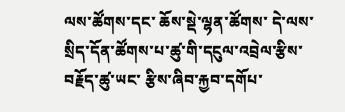ལས་ཚོགས་དང་ ཆོས་སྡེ་ལྷན་ཚོགས་ དེ་ལས་ སྲིད་དོན་ཚོགས་པ་ཚུ་གི་དངུལ་འབྲེལ་རྩིས་བརྗོད་ཚུ་ཡང་ རྩིས་ཞིབ་རྐྱབ་དགོཔ་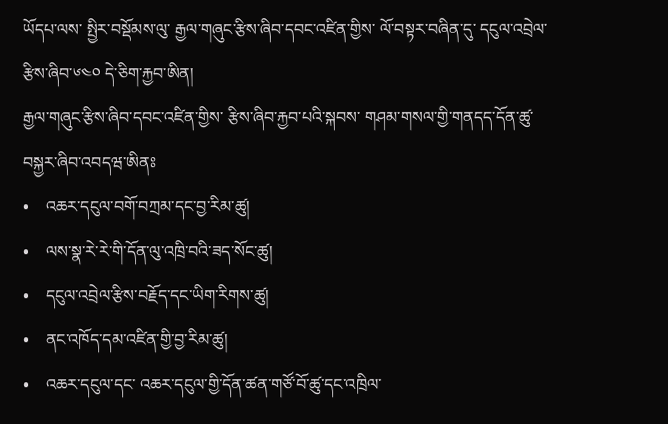ཡོདཔ་ལས་ སྤྱིར་བསྡོམས་ལུ་ རྒྱལ་གཞུང་རྩིས་ཞིབ་དབང་འཛིན་གྱིས་ ལོ་བསྟར་བཞིན་དུ་ དངུལ་འབྲེལ་རྩིས་ཞིབ་༦༤༠ དེ་ཅིག་རྐྱབ་ཨིན།
རྒྱལ་གཞུང་རྩིས་ཞིབ་དབང་འཛིན་གྱིས་ རྩིས་ཞིབ་རྐྱབ་པའི་སྐབས་ གཤམ་གསལ་གྱི་གནདད་དོན་ཚུ་བསྐྱར་ཞིབ་འབདཝ་ཨིནཿ
•    འཆར་དངུལ་བགོ་བཀྲམ་དང་བྱ་རིམ་ཚུ།
•    ལས་སྣ་རེ་རེ་གི་དོན་ལུ་འཁྲི་བའི་ཟད་སོང་ཚུ།
•    དངུལ་འབྲེལ་རྩིས་བརྗོད་དང་ཡིག་རིགས་ཚུ།
•    ནང་འཁོད་དམ་འཛིན་གྱི་བྱ་རིམ་ཚུ།
•    འཆར་དངུལ་དང་ འཆར་དངུལ་གྱི་དོན་ཚན་གཙོ་བོ་ཚུ་དང་འཁྲིལ་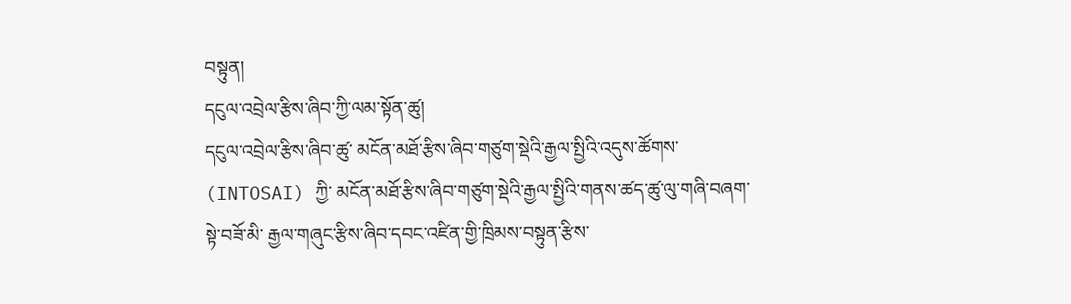བསྟུན།
དངུལ་འབྲེལ་རྩིས་ཞིབ་ཀྱི་ལམ་སྟོན་ཚུ།
དངུལ་འབྲེལ་རྩིས་ཞིབ་ཚུ་ མངོན་མཐོ་རྩིས་ཞིབ་གཙུག་སྡེའི་རྒྱལ་སྤྱིའི་འདུས་ཚོགས་ (INTOSAI) ཀྱི་ མངོན་མཐོ་རྩིས་ཞིབ་གཙུག་སྡེའི་རྒྱལ་སྤྱིའི་གནས་ཚད་ཚུ་ལུ་གཞི་བཞག་སྟེ་བཟོ་མི་ རྒྱལ་གཞུང་རྩིས་ཞིབ་དབང་འཛིན་གྱི་ཁྲིམས་བསྟུན་རྩིས་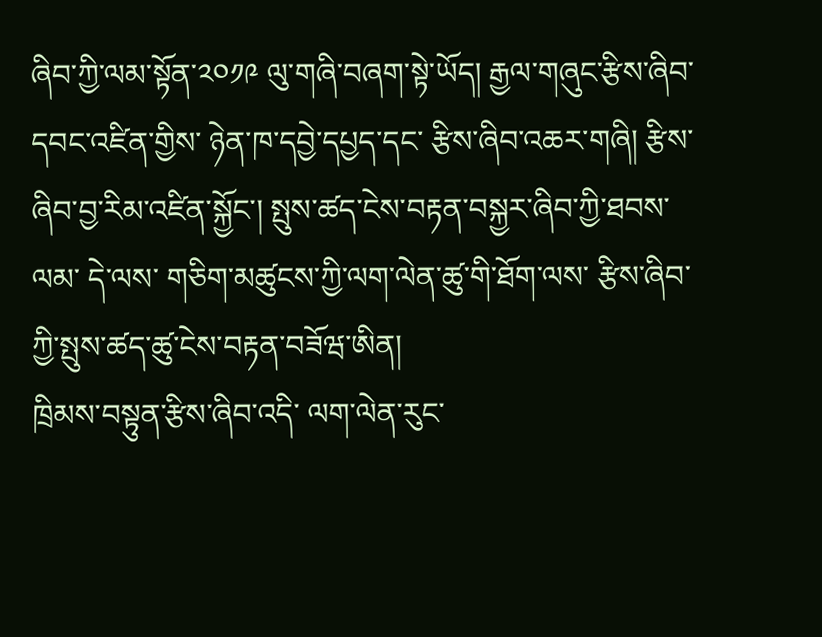ཞིབ་ཀྱི་ལམ་སྟོན་༢༠༡༩ ལུ་གཞི་བཞག་སྟེ་ཡོད། རྒྱལ་གཞུང་རྩིས་ཞིབ་དབང་འཛིན་གྱིས་ ཉེན་ཁ་དབྱེ་དཔྱད་དང་ རྩིས་ཞིབ་འཆར་གཞི། རྩིས་ཞིབ་བྱ་རིམ་འཛིན་སྐྱོང་། སྤུས་ཚད་ངེས་བརྟན་བསྐྱར་ཞིབ་ཀྱི་ཐབས་ལམ་ དེ་ལས་ གཅིག་མཚུངས་ཀྱི་ལག་ལེན་ཚུ་གི་ཐོག་ལས་ རྩིས་ཞིབ་ཀྱི་སྤུས་ཚད་ཚུ་ངེས་བརྟན་བཟོཝ་ཨིན།
ཁྲིམས་བསྟུན་རྩིས་ཞིབ་འདི་ ལག་ལེན་རུང་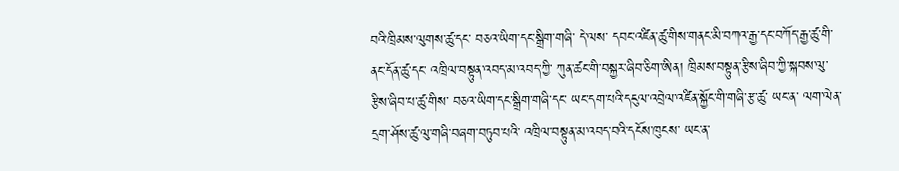བའི་ཁྲིམས་ལུགས་ཚུ་དང་ བཅའ་ཡིག་དང་སྒྲིག་གཞི་ དེ་ལས་ དབང་འཛིན་ཚུ་གིས་གནང་མི་བཀའ་རྒྱ་དང་བཀོད་རྒྱ་ཚུ་གི་ནང་དོན་ཚུ་དང་ འཁྲིལ་བསྟུན་འབད་མ་འབད་ཀྱི་ ཀུན་ཚང་གི་བསྐྱར་ཞིབ་ཅིག་ཨིན། ཁྲིམས་བསྟུན་རྩིས་ཞིབ་ཀྱི་སྐབས་ལུ་ རྩིས་ཞིབ་པ་ཚུ་གིས་ བཅའ་ཡིག་དང་སྒྲིག་གཞི་དང་ ཡང་དག་པའི་དངུལ་འབྲེལ་འཛིན་སྐྱོང་གི་གཞི་རྩ་ཚུ་ ཡང་ན་ ལག་ལེན་དྲག་ཤོས་ཚུ་ལུ་གཞི་བཞག་བཏུབ་པའི་ འཁྲིལ་བསྟུན་མ་འབད་བའི་དངོས་ཁུངས་ ཡང་ན་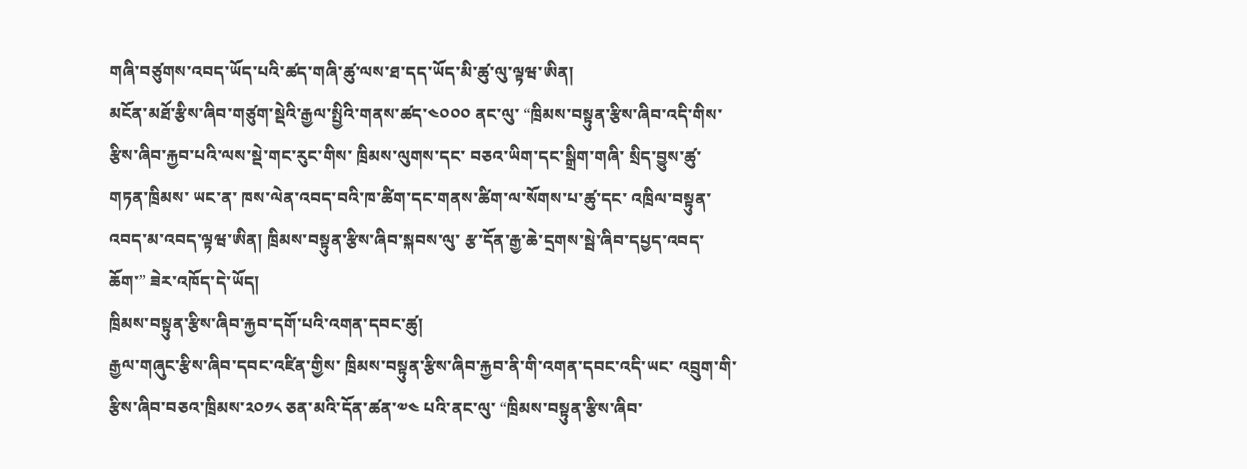གཞི་བཙུགས་འབད་ཡོད་པའི་ཚད་གཞི་ཚུ་ལས་ཐ་དད་ཡོད་མི་ཚུ་ལུ་ལྟཝ་ཨིན།
མངོན་མཐོ་རྩིས་ཞིབ་གཙུག་སྡེའི་རྒྱལ་སྤྱིའི་གནས་ཚད་༤༠༠༠ ནང་ལུ་ “ཁྲིམས་བསྟུན་རྩིས་ཞིབ་འདི་གིས་ རྩིས་ཞིབ་རྐྱབ་པའི་ལས་སྡེ་གང་རུང་གིས་ ཁྲིམས་ལུགས་དང་ བཅའ་ཡིག་དང་སྒྲིག་གཞི་ སྲིད་བྱུས་ཚུ་ གཏན་ཁྲིམས་ ཡང་ན་ ཁས་ལེན་འབད་བའི་ཁ་ཚིག་དང་གནས་ཚིག་ལ་སོགས་པ་ཚུ་དང་ འཁྲིལ་བསྟུན་འབད་མ་འབད་ལྟཝ་ཨིན། ཁྲིམས་བསྟུན་རྩིས་ཞིབ་སྐབས་ལུ་ རྩ་དོན་རྒྱ་ཆེ་དྲགས་སྦེ་ཞིབ་དཔྱད་འབད་ཆོག་” ཟེར་འཁོད་དེ་ཡོད།
ཁྲིམས་བསྟུན་རྩིས་ཞིབ་རྐྱབ་དགོ་པའི་འགན་དབང་ཚུ།
རྒྱལ་གཞུང་རྩིས་ཞིབ་དབང་འཛིན་གྱིས་ ཁྲིམས་བསྟུན་རྩིས་ཞིབ་རྐྱབ་ནི་གི་འགན་དབང་འདི་ཡང་ འབྲུག་གི་རྩིས་ཞིབ་བཅའ་ཁྲིམས་༢༠༡༨ ཅན་མའི་དོན་ཚན་༧༤ པའི་ནང་ལུ་ “ཁྲིམས་བསྟུན་རྩིས་ཞིབ་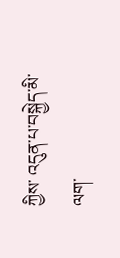ཀྱིས་ འདུན་པ་བསྐྱེད་མི་ལག་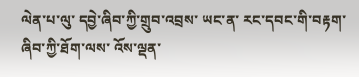ལེན་པ་ལུ་ དབྱེ་ཞིབ་ཀྱི་གྲུབ་འབྲས་ ཡང་ན་ རང་དབང་གི་བརྟག་ཞིབ་ཀྱི་ཐོག་ལས་ འོས་ལྡན་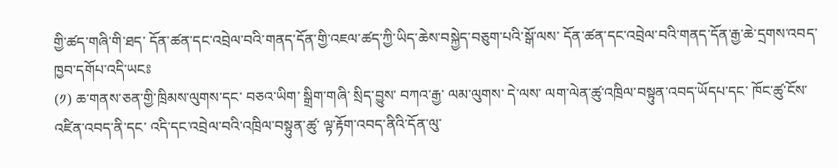གྱི་ཚད་གཞི་གི་ཐད་ དོན་ཚན་དང་འབྲེལ་བའི་གནད་དོན་གྱི་འཇལ་ཚད་ཀྱི་ཡིད་ཆེས་བསྐྱེད་བཅུག་པའི་སྒོ་ལས་ དོན་ཚན་དང་འབྲེལ་བའི་གནད་དོན་རྒྱ་ཆེ་དྲགས་འབད་ཁྱབ་དགོཔ་འདི་ཡངཿ
(༡) ཆ་གནས་ཅན་གྱི་ཁྲིམས་ལུགས་དང་ བཅའ་ཡིག་ སྒྲིག་གཞི་ སྲིད་བྱུས་ བཀའ་རྒྱ་ ལམ་ལུགས་ དེ་ལས་ ལག་ལེན་ཚུ་འཁྲིལ་བསྟུན་འབད་ཡོདཔ་དང་ ཁོང་ཚུ་ངོས་འཛིན་འབད་ནི་དང་ འདི་དང་འབྲེལ་བའི་འཁྲིལ་བསྟུན་ཚུ་ ལྟ་རྟོག་འབད་ནིའི་དོན་ལུ་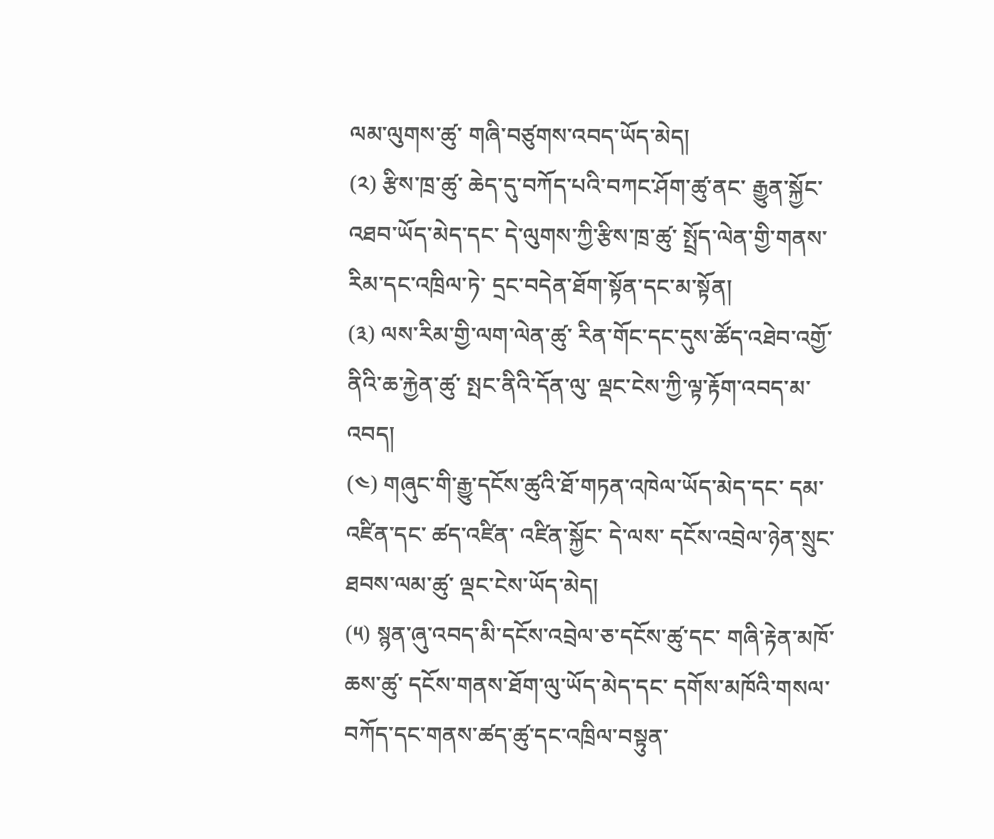ལམ་ལུགས་ཚུ་ གཞི་བཙུགས་འབད་ཡོད་མེད།
(༢) རྩིས་ཁྲ་ཚུ་ ཆེད་དུ་བཀོད་པའི་བཀང་ཤོག་ཚུ་ནང་ རྒྱུན་སྐྱོང་འཐབ་ཡོད་མེད་དང་ དེ་ལུགས་ཀྱི་རྩིས་ཁྲ་ཚུ་ སྤྲོད་ལེན་གྱི་གནས་རིམ་དང་འཁྲིལ་ཏེ་ དྲང་བདེན་ཐོག་སྟོན་དང་མ་སྟོན།
(༣) ལས་རིམ་གྱི་ལག་ལེན་ཚུ་ རིན་གོང་དང་དུས་ཚོད་འཐེབ་འགྱོ་ནིའི་ཆ་རྐྱེན་ཚུ་ སྤང་ནིའི་དོན་ལུ་ ལྡང་ངེས་ཀྱི་ལྟ་རྟོག་འབད་མ་འབད།
(༤) གཞུང་གི་རྒྱུ་དངོས་ཚུའི་ཐོ་གཏན་འཁེལ་ཡོད་མེད་དང་ དམ་འཛིན་དང་ ཚད་འཛིན་ འཛིན་སྐྱོང་ དེ་ལས་ དངོས་འབྲེལ་ཉེན་སྲུང་ཐབས་ལམ་ཚུ་ ལྡང་ངེས་ཡོད་མེད།
(༥) སྙན་ཞུ་འབད་མི་དངོས་འབྲེལ་ཅ་དངོས་ཚུ་དང་ གཞི་རྟེན་མཁོ་ཆས་ཚུ་ དངོས་གནས་ཐོག་ལུ་ཡོད་མེད་དང་ དགོས་མཁོའི་གསལ་བཀོད་དང་གནས་ཚད་ཚུ་དང་འཁྲིལ་བསྟུན་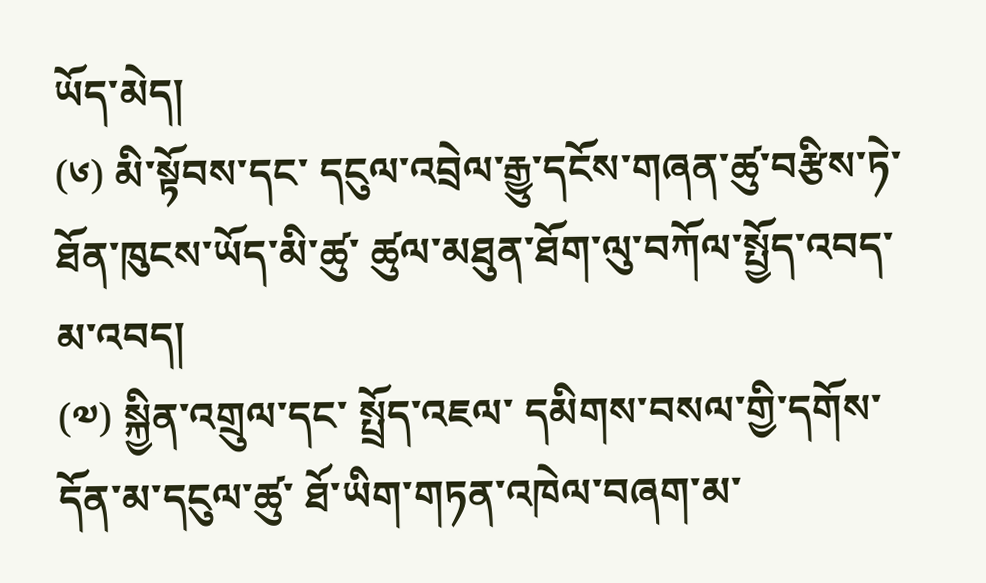ཡོད་མེད།
(༦) མི་སྟོབས་དང་ དངུལ་འབྲེལ་རྒྱུ་དངོས་གཞན་ཚུ་བརྩིས་ཏེ་ ཐོན་ཁུངས་ཡོད་མི་ཚུ་ ཚུལ་མཐུན་ཐོག་ལུ་བཀོལ་སྤྱོད་འབད་མ་འབད།
(༧) སྐྱིན་འགྲུལ་དང་ སྤྲོད་འཇལ་ དམིགས་བསལ་གྱི་དགོས་དོན་མ་དངུལ་ཚུ་ ཐོ་ཡིག་གཏན་འཁེལ་བཞག་མ་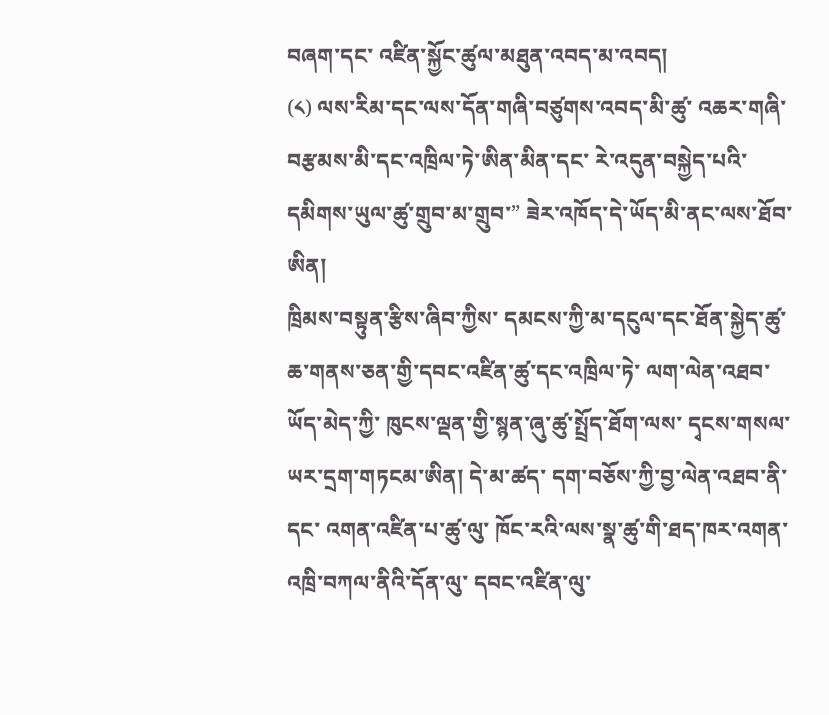བཞག་དང་ འཛིན་སྐྱོང་ཚུལ་མཐུན་འབད་མ་འབད།
(༨) ལས་རིམ་དང་ལས་དོན་གཞི་བཙུགས་འབད་མི་ཚུ་ འཆར་གཞི་བརྩམས་མི་དང་འཁྲིལ་ཏེ་ཨིན་མིན་དང་ རེ་འདུན་བསྐྱེད་པའི་དམིགས་ཡུལ་ཚུ་གྲུབ་མ་གྲུབ་” ཟེར་འཁོད་དེ་ཡོད་མི་ནང་ལས་ཐོབ་ཨིན།
ཁྲིམས་བསྟུན་རྩིས་ཞིབ་ཀྱིས་ དམངས་ཀྱི་མ་དངུལ་དང་ཐོན་སྐྱེད་ཚུ་ ཆ་གནས་ཅན་གྱི་དབང་འཛིན་ཚུ་དང་འཁྲིལ་ཏེ་ ལག་ལེན་འཐབ་ཡོད་མེད་ཀྱི་ ཁུངས་ལྡན་གྱི་སྙན་ཞུ་ཚུ་སྤྲོད་ཐོག་ལས་ དྭངས་གསལ་ཡར་དྲག་གཏངམ་ཨིན། དེ་མ་ཚད་ དག་བཅོས་ཀྱི་བྱ་ལེན་འཐབ་ནི་དང་ འགན་འཛིན་པ་ཚུ་ལུ་ ཁོང་རའི་ལས་སྣ་ཚུ་གི་ཐད་ཁར་འགན་འཁྲི་བཀལ་ནིའི་དོན་ལུ་ དབང་འཛིན་ལུ་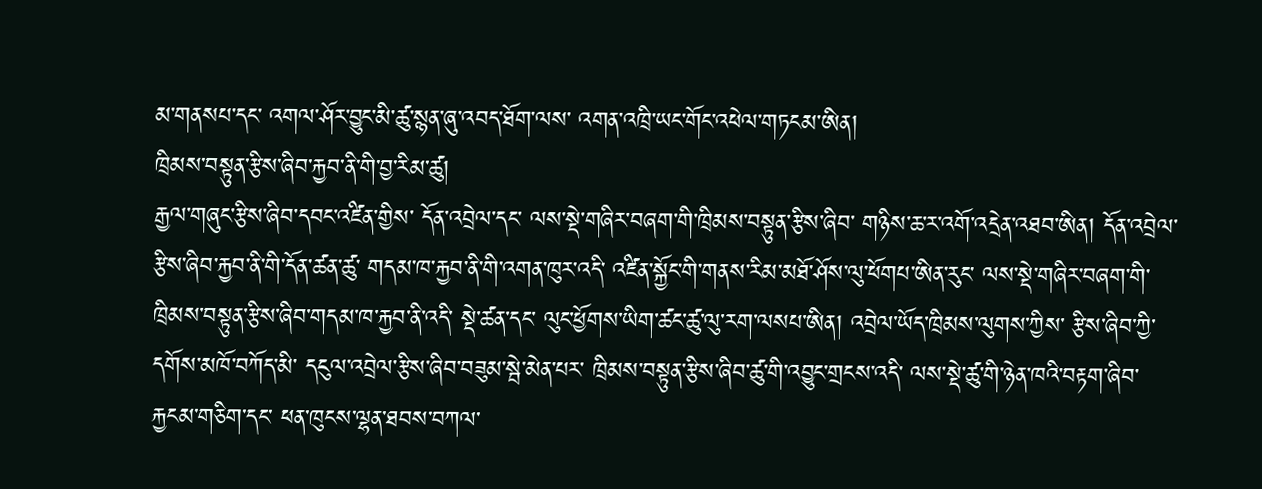མ་གནསཔ་དང་ འགལ་ཤོར་བྱུང་མི་ཚུ་སྙན་ཞུ་འབད་ཐོག་ལས་ འགན་འཁྲི་ཡང་གོང་འཕེལ་གཏངམ་ཨིན།
ཁྲིམས་བསྟུན་རྩིས་ཞིབ་རྐྱབ་ནི་གི་བྱ་རིམ་ཚུ།
རྒྱལ་གཞུང་རྩིས་ཞིབ་དབང་འཛིན་གྱིས་ དོན་འབྲེལ་དང་ ལས་སྡེ་གཞིར་བཞག་གི་ཁྲིམས་བསྟུན་རྩིས་ཞིབ་ གཉིས་ཆ་ར་འགོ་འདྲེན་འཐབ་ཨིན། དོན་འབྲེལ་རྩིས་ཞིབ་རྐྱབ་ནི་གི་དོན་ཚན་ཚུ་ གདམ་ཁ་རྐྱབ་ནི་གི་འགན་ཁུར་འདི་ འཛིན་སྐྱོང་གི་གནས་རིམ་མཐོ་ཤོས་ལུ་ཕོགཔ་ཨིན་རུང་ ལས་སྡེ་གཞིར་བཞག་གི་ཁྲིམས་བསྟུན་རྩིས་ཞིབ་གདམ་ཁ་རྐྱབ་ནི་འདི་ སྡེ་ཚན་དང་ ལུང་ཕྱོགས་ཡིག་ཚང་ཚུ་ལུ་རག་ལསཔ་ཨིན། འབྲེལ་ཡོད་ཁྲིམས་ལུགས་ཀྱིས་ རྩིས་ཞིབ་ཀྱི་དགོས་མཁོ་བཀོད་མི་ དངུལ་འབྲེལ་རྩིས་ཞིབ་བཟུམ་སྦེ་མེན་པར་ ཁྲིམས་བསྟུན་རྩིས་ཞིབ་ཚུ་གི་འབྱུང་གྲངས་འདི་ ལས་སྡེ་ཚུ་གི་ཉེན་ཁའི་བརྟག་ཞིབ་རྐྱངམ་གཅིག་དང་ ཕན་ཁུངས་ལྷན་ཐབས་བཀལ་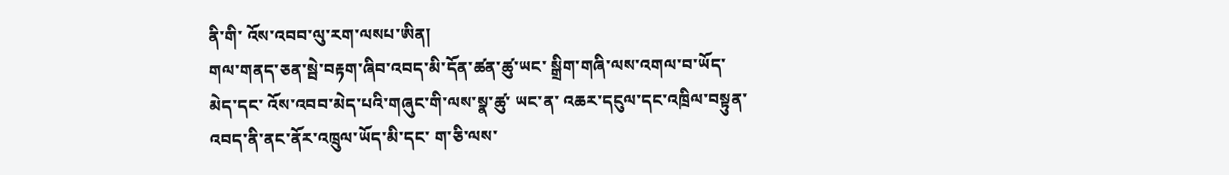ནི་གི་ འོས་འབབ་ལུ་རག་ལསཔ་ཨིན།
གལ་གནད་ཅན་སྦེ་བརྟག་ཞིབ་འབད་མི་དོན་ཚན་ཚུ་ཡང་ སྒྲིག་གཞི་ལས་འགལ་བ་ཡོད་མེད་དང་ འོས་འབབ་མེད་པའི་གཞུང་གི་ལས་སྣ་ཚུ་ ཡང་ན་ འཆར་དངུལ་དང་འཁྲིལ་བསྟུན་འབད་ནི་ནང་ནོར་འཁྲུལ་ཡོད་མི་དང་ ག་ཅི་ལས་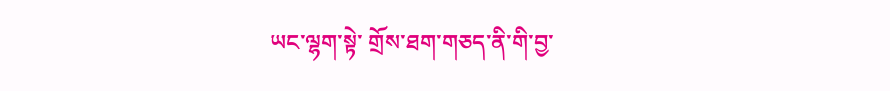ཡང་ལྷག་སྟེ་ གྲོས་ཐག་གཅད་ནི་གི་བྱ་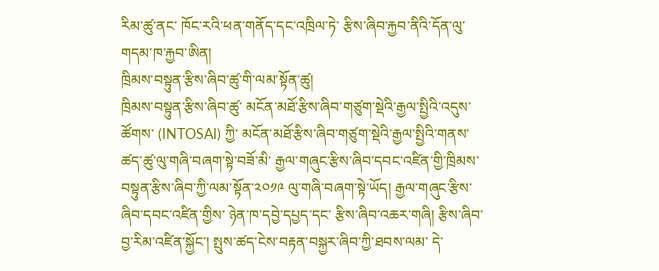རིམ་ཚུ་ནང་ ཁོང་རའི་ཕན་གནོད་དང་འཁྲིལ་ཏེ་ རྩིས་ཞིབ་རྐྱབ་ནིའི་དོན་ལུ་གདམ་ཁ་རྐྱབ་ཨིན།
ཁྲིམས་བསྟུན་རྩིས་ཞིབ་ཚུ་གི་ལམ་སྟོན་ཚུ།
ཁྲིམས་བསྟུན་རྩིས་ཞིབ་ཚུ་ མངོན་མཐོ་རྩིས་ཞིབ་གཙུག་སྡེའི་རྒྱལ་སྤྱིའི་འདུས་ཚོགས་ (INTOSAI) ཀྱི་ མངོན་མཐོ་རྩིས་ཞིབ་གཙུག་སྡེའི་རྒྱལ་སྤྱིའི་གནས་ཚད་ཚུ་ལུ་གཞི་བཞག་སྟེ་བཟོ་མི་ རྒྱལ་གཞུང་རྩིས་ཞིབ་དབང་འཛིན་གྱི་ཁྲིམས་བསྟུན་རྩིས་ཞིབ་ཀྱི་ལམ་སྟོན་༢༠༡༩ ལུ་གཞི་བཞག་སྟེ་ཡོད། རྒྱལ་གཞུང་རྩིས་ཞིབ་དབང་འཛིན་གྱིས་ ཉེན་ཁ་དབྱེ་དཔྱད་དང་ རྩིས་ཞིབ་འཆར་གཞི། རྩིས་ཞིབ་བྱ་རིམ་འཛིན་སྐྱོང་། སྤུས་ཚད་ངེས་བརྟན་བསྐྱར་ཞིབ་ཀྱི་ཐབས་ལམ་ དེ་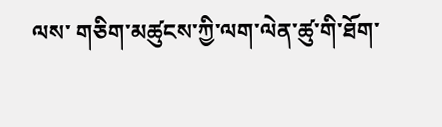ལས་ གཅིག་མཚུངས་ཀྱི་ལག་ལེན་ཚུ་གི་ཐོག་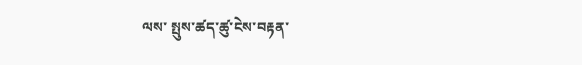ལས་ སྤུས་ཚད་ཚུ་ངེས་བརྟན་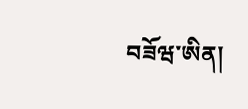བཟོཝ་ཨིན།